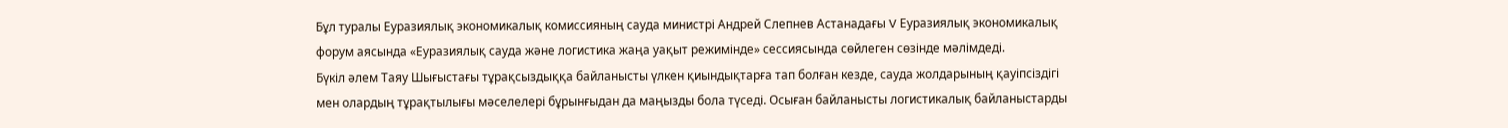Бұл туралы Еуразиялық экономикалық комиссияның сауда министрі Андрей Слепнев Астанадағы V Еуразиялық экономикалық форум аясында «Еуразиялық сауда және логистика жаңа уақыт режимінде» сессиясында сөйлеген сөзінде мәлімдеді.
Бүкіл әлем Таяу Шығыстағы тұрақсыздыққа байланысты үлкен қиындықтарға тап болған кезде, сауда жолдарының қауіпсіздігі мен олардың тұрақтылығы мәселелері бұрынғыдан да маңызды бола түседі. Осыған байланысты логистикалық байланыстарды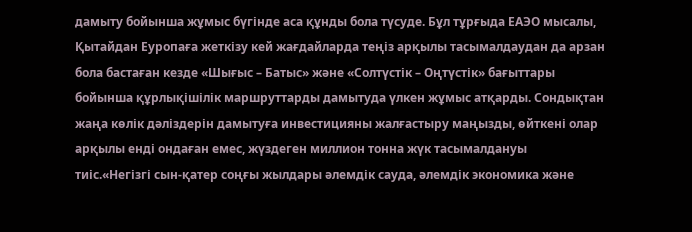дамыту бойынша жұмыс бүгінде аса құнды бола түсуде. Бұл тұрғыда ЕАЭО мысалы, Қытайдан Еуропаға жеткізу кей жағдайларда теңіз арқылы тасымалдаудан да арзан бола бастаған кезде «Шығыс – Батыс» және «Солтүстік – Оңтүстік» бағыттары бойынша құрлықішілік маршруттарды дамытуда үлкен жұмыс атқарды. Сондықтан жаңа көлік дәліздерін дамытуға инвестицияны жалғастыру маңызды, өйткені олар арқылы енді ондаған емес, жүздеген миллион тонна жүк тасымалдануы тиіс.«Негізгі сын-қатер соңғы жылдары әлемдік сауда, әлемдік экономика және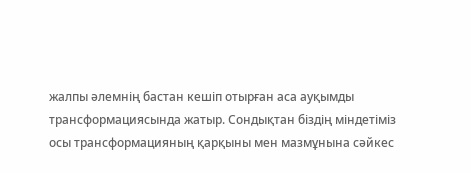жалпы әлемнің бастан кешіп отырған аса ауқымды трансформациясында жатыр. Сондықтан біздің міндетіміз осы трансформацияның қарқыны мен мазмұнына сәйкес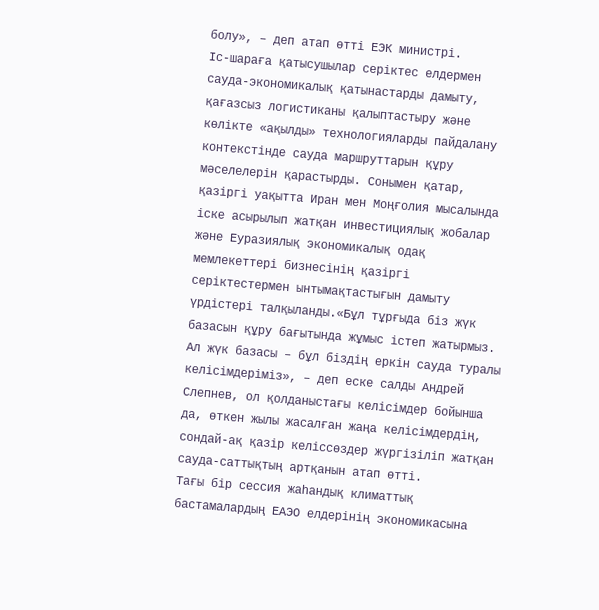болу», – деп атап өтті ЕЭК министрі.
Іс-шараға қатысушылар серіктес елдермен сауда-экономикалық қатынастарды дамыту, қағазсыз логистиканы қалыптастыру және көлікте «ақылды» технологияларды пайдалану контекстінде сауда маршруттарын құру мәселелерін қарастырды. Сонымен қатар, қазіргі уақытта Иран мен Моңғолия мысалында іске асырылып жатқан инвестициялық жобалар және Еуразиялық экономикалық одақ мемлекеттері бизнесінің қазіргі серіктестермен ынтымақтастығын дамыту үрдістері талқыланды.«Бұл тұрғыда біз жүк базасын құру бағытында жұмыс істеп жатырмыз. Ал жүк базасы – бұл біздің еркін сауда туралы келісімдеріміз», – деп еске салды Андрей Слепнев, ол қолданыстағы келісімдер бойынша да, өткен жылы жасалған жаңа келісімдердің, сондай-ақ қазір келіссөздер жүргізіліп жатқан сауда-саттықтың артқанын атап өтті.
Тағы бір сессия жаһандық климаттық бастамалардың ЕАЭО елдерінің экономикасына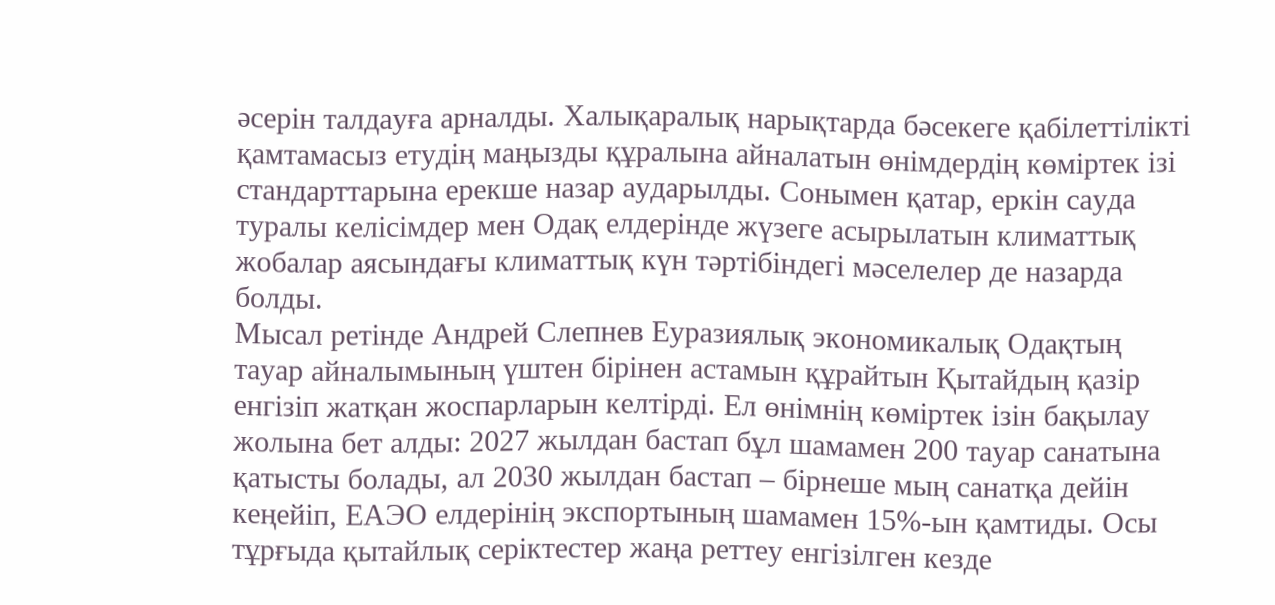әсерін талдауға арналды. Халықаралық нарықтарда бәсекеге қабілеттілікті қамтамасыз етудің маңызды құралына айналатын өнімдердің көміртек ізі стандарттарына ерекше назар аударылды. Сонымен қатар, еркін сауда туралы келісімдер мен Одақ елдерінде жүзеге асырылатын климаттық жобалар аясындағы климаттық күн тәртібіндегі мәселелер де назарда болды.
Мысал ретінде Андрей Слепнев Еуразиялық экономикалық Одақтың тауар айналымының үштен бірінен астамын құрайтын Қытайдың қазір енгізіп жатқан жоспарларын келтірді. Ел өнімнің көміртек ізін бақылау жолына бет алды: 2027 жылдан бастап бұл шамамен 200 тауар санатына қатысты болады, ал 2030 жылдан бастап – бірнеше мың санатқа дейін кеңейіп, ЕАЭО елдерінің экспортының шамамен 15%-ын қамтиды. Осы тұрғыда қытайлық серіктестер жаңа реттеу енгізілген кезде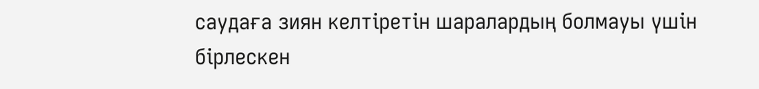саудаға зиян келтіретін шаралардың болмауы үшін бірлескен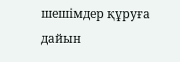шешімдер құруға дайын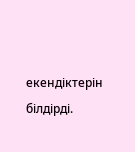екендіктерін білдірді.